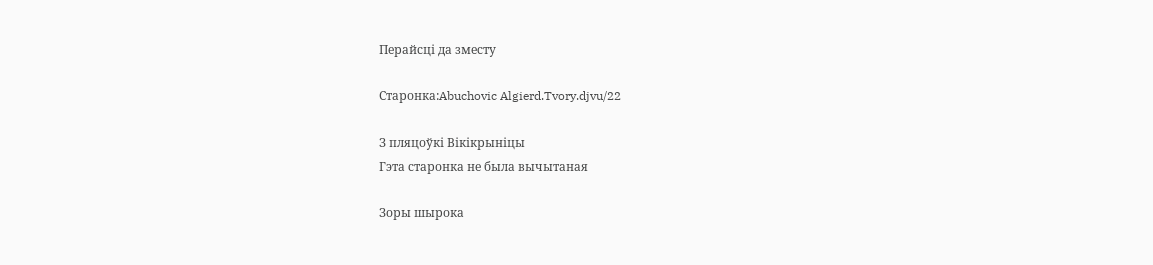Перайсці да зместу

Старонка:Abuchovic Algierd.Tvory.djvu/22

З пляцоўкі Вікікрыніцы
Гэта старонка не была вычытаная

Зоры шырока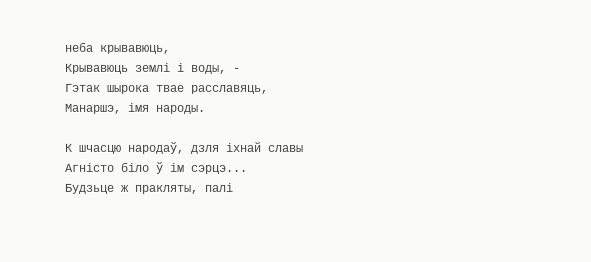неба крывавюць,
Крывавюць землі і воды, -
Гэтак шырока твае расславяць,
Манаршэ, імя народы.

К шчасцю народаў, дзля іхнай славы
Агністо біло ў ім сэрцэ...
Будзьце ж пракляты, палі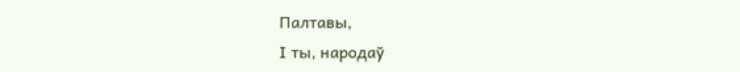Палтавы,
І ты, народаў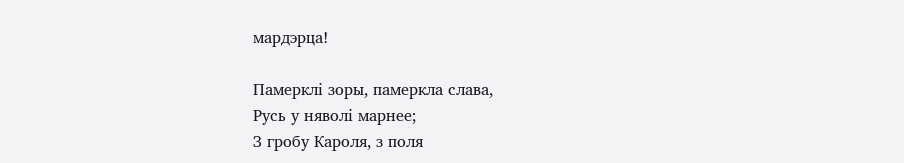мардэрца!

Памерклі зоры, памеркла слава,
Русь у няволі марнее;
З гробу Кароля, з поля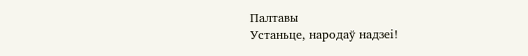Палтавы
Устаньце, народаў надзеі!